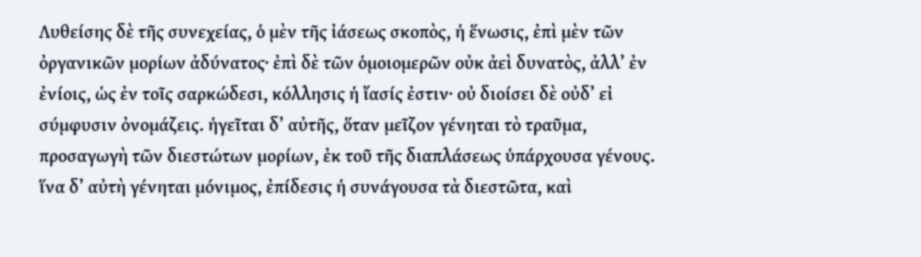Λυθείσης δὲ τῆς συνεχείας, ὁ μὲν τῆς ἰάσεως σκοπὸς, ἡ ἕνωσις, ἐπὶ μὲν τῶν ὀργανικῶν μορίων ἀδύνατος· ἐπὶ δὲ τῶν ὁμοιομερῶν οὐκ ἀεὶ δυνατὸς, ἀλλ’ ἐν ἐνίοις, ὡς ἐν τοῖς σαρκώδεσι, κόλλησις ἡ ἴασίς ἐστιν· οὐ διοίσει δὲ οὐδ’ εἰ σύμφυσιν ὀνομάζεις. ἡγεῖται δ’ αὐτῆς, ὅταν μεῖζον γένηται τὸ τραῦμα, προσαγωγὴ τῶν διεστώτων μορίων, ἐκ τοῦ τῆς διαπλάσεως ὑπάρχουσα γένους. ἵνα δ’ αὐτὴ γένηται μόνιμος, ἐπίδεσις ἡ συνάγουσα τὰ διεστῶτα, καὶ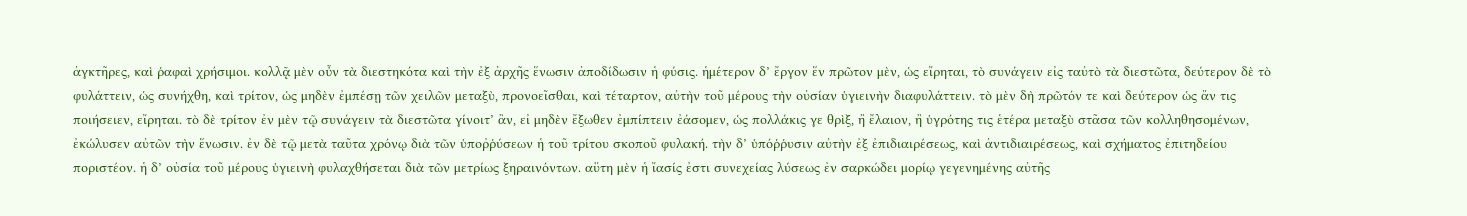ἀγκτῆρες, καὶ ῥαφαὶ χρήσιμοι. κολλᾷ μὲν οὖν τὰ διεστηκότα καὶ τὴν ἐξ ἀρχῆς ἕνωσιν ἀποδίδωσιν ἡ φύσις. ἡμέτερον δ’ ἔργον ἕν πρῶτον μὲν, ὡς εἴρηται, τὸ συνάγειν εἰς ταὐτὸ τὰ διεστῶτα, δεύτερον δὲ τὸ φυλάττειν, ὡς συνήχθη, καὶ τρίτον, ὡς μηδὲν ἐμπέσῃ τῶν χειλῶν μεταξὺ, προνοεῖσθαι, καὶ τέταρτον, αὐτὴν τοῦ μέρους τὴν οὐσίαν ὑγιεινὴν διαφυλάττειν. τὸ μὲν δὴ πρῶτόν τε καὶ δεύτερον ὡς ἄν τις ποιήσειεν, εἴρηται. τὸ δὲ τρίτον ἐν μὲν τῷ συνάγειν τὰ διεστῶτα γίνοιτ’ ἂν, εἰ μηδὲν ἔξωθεν ἐμπίπτειν ἐάσομεν, ὡς πολλάκις γε θρὶξ, ἢ ἔλαιον, ἢ ὑγρότης τις ἑτέρα μεταξὺ στᾶσα τῶν κολληθησομένων, ἐκώλυσεν αὐτῶν τὴν ἕνωσιν. ἐν δὲ τῷ μετὰ ταῦτα χρόνῳ διὰ τῶν ὑποῤῥύσεων ἡ τοῦ τρίτου σκοποῦ φυλακή. τὴν δ’ ὑπόῥῥυσιν αὐτὴν ἐξ ἐπιδιαιρέσεως, καὶ ἀντιδιαιρέσεως, καὶ σχήματος ἐπιτηδείου ποριστέον. ἡ δ’ οὐσία τοῦ μέρους ὑγιεινὴ φυλαχθήσεται διὰ τῶν μετρίως ξηραινόντων. αὕτη μὲν ἡ ἴασίς ἐστι συνεχείας λύσεως ἐν σαρκώδει μορίῳ γεγενημένης αὐτῆς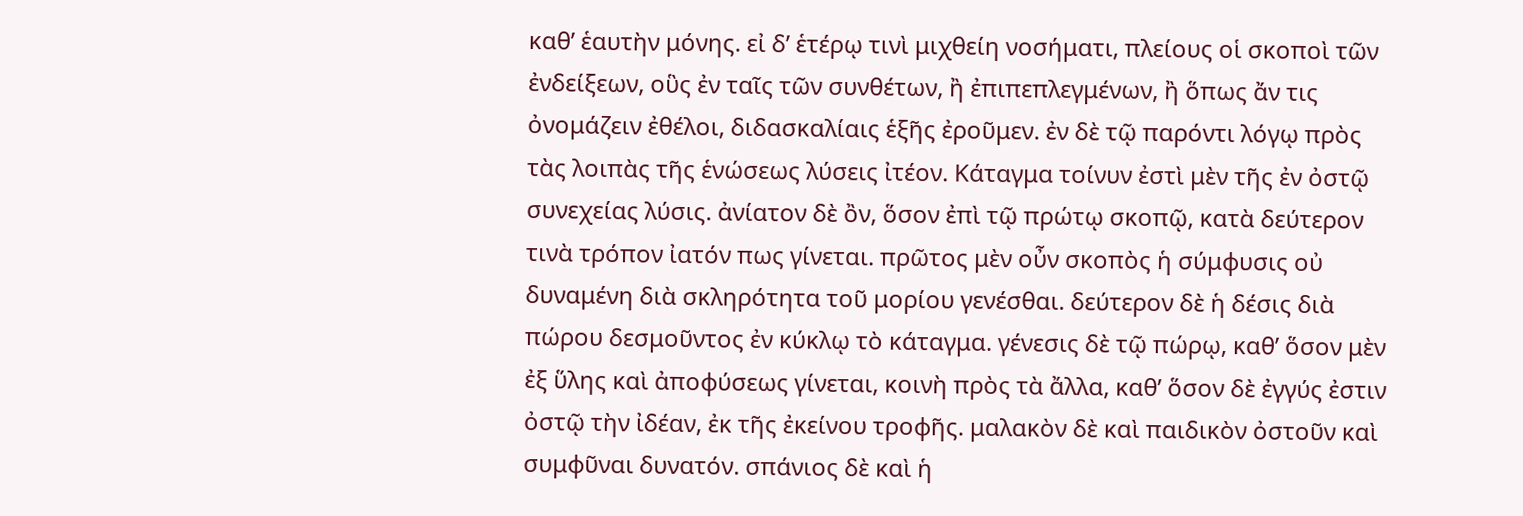καθ’ ἑαυτὴν μόνης. εἰ δ’ ἑτέρῳ τινὶ μιχθείη νοσήματι, πλείους οἱ σκοποὶ τῶν ἐνδείξεων, οὓς ἐν ταῖς τῶν συνθέτων, ἢ ἐπιπεπλεγμένων, ἢ ὅπως ἄν τις ὀνομάζειν ἐθέλοι, διδασκαλίαις ἑξῆς ἐροῦμεν. ἐν δὲ τῷ παρόντι λόγῳ πρὸς τὰς λοιπὰς τῆς ἑνώσεως λύσεις ἰτέον. Κάταγμα τοίνυν ἐστὶ μὲν τῆς ἐν ὀστῷ συνεχείας λύσις. ἀνίατον δὲ ὂν, ὅσον ἐπὶ τῷ πρώτῳ σκοπῷ, κατὰ δεύτερον τινὰ τρόπον ἰατόν πως γίνεται. πρῶτος μὲν οὖν σκοπὸς ἡ σύμφυσις οὐ δυναμένη διὰ σκληρότητα τοῦ μορίου γενέσθαι. δεύτερον δὲ ἡ δέσις διὰ πώρου δεσμοῦντος ἐν κύκλῳ τὸ κάταγμα. γένεσις δὲ τῷ πώρῳ, καθ’ ὅσον μὲν ἐξ ὕλης καὶ ἀποφύσεως γίνεται, κοινὴ πρὸς τὰ ἄλλα, καθ’ ὅσον δὲ ἐγγύς ἐστιν ὀστῷ τὴν ἰδέαν, ἐκ τῆς ἐκείνου τροφῆς. μαλακὸν δὲ καὶ παιδικὸν ὀστοῦν καὶ συμφῦναι δυνατόν. σπάνιος δὲ καὶ ἡ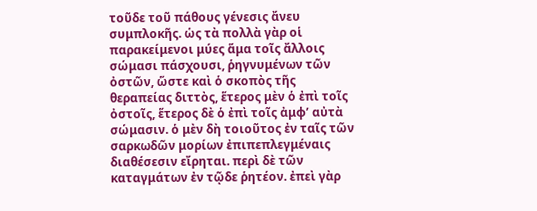τοῦδε τοῦ πάθους γένεσις ἄνευ συμπλοκῆς. ὡς τὰ πολλὰ γὰρ οἱ παρακείμενοι μύες ἅμα τοῖς ἄλλοις σώμασι πάσχουσι, ῥηγνυμένων τῶν ὀστῶν, ὥστε καὶ ὁ σκοπὸς τῆς θεραπείας διττὸς, ἕτερος μὲν ὁ ἐπὶ τοῖς ὀστοῖς, ἕτερος δὲ ὁ ἐπὶ τοῖς ἀμφ’ αὐτὰ σώμασιν. ὁ μὲν δὴ τοιοῦτος ἐν ταῖς τῶν σαρκωδῶν μορίων ἐπιπεπλεγμέναις διαθέσεσιν εἴρηται. περὶ δὲ τῶν καταγμάτων ἐν τῷδε ῥητέον. ἐπεὶ γὰρ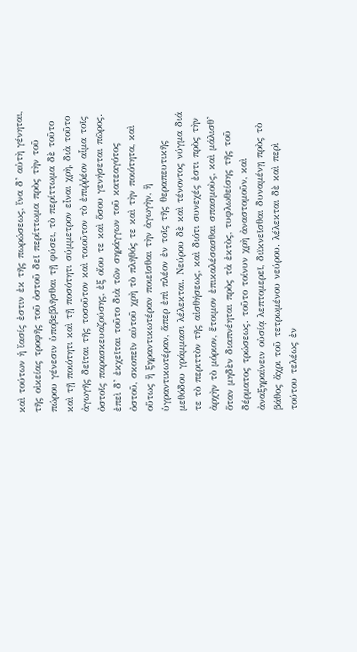καὶ τούτων ἡ ἴασίς ἐστιν ἐκ τῆς πωρώσεως, ἵνα δ’ αὐτὴ γένηται, τῆς οἰκείας τροφῆς τοῦ ὀστοῦ δεῖ περίττωμα πρὸς τὴν τοῦ πώρου γένεσιν ὑποβεβλῆσθαι τῇ φύσει, τὸ περίττωμα δὲ τοῦτο καὶ τῇ ποιότητι καὶ τῇ ποσότητι σύμμετρον εἶναι χρὴ, διὰ τοῦτο ἀγωγῆς δεῖται τῆς τοσοῦτον καὶ τοιοῦτον τὸ ἐπιῤῥέον αἷμα τοῖς ὀστοῖς παρασκευαζούσης, ἐξ οἵου τε καὶ ὅσου γενήσεται πῶρος. ἐπεὶ δ’ ἐκχεῖται τοῦτο διὰ τῶν σηράγγων τοῦ κατεαγότος ὀστοῦ, σκοπεῖν αὐτοῦ χρὴ τὸ πλῆθός τε καὶ τὴν ποιότητα, καὶ οὕτως ἢ ξηραντικωτέραν ποιεῖσθαι τὴν ἀγωγὴν, ἢ ὑγραντικωτέραν, ἅπερ ἐπὶ πλέον ἐν τοῖς τῆς θεραπευτικῆς μεθόδου γράμμασι λέλεκται. Νεύρου δὲ καὶ τένοντος νύγμα διά τε τὸ περιττὸν τῆς αἰσθήσεως, καὶ διότι συνεχές ἐστι πρὸς τὴν ἀρχὴν τὸ μόριον, ἕτοιμον ἐπικαλέσασθαι σπασμοὺς, καὶ μάλισθ’ ὅταν μηδὲν διαπνέηται πρὸς τὰ ἐκτὸς, τυφλωθείσης τῆς τοῦ δέρματος τρώσεως. τοῦτο τοίνυν χρὴ ἀναστομοῦν, καὶ ἀναξηραίνειν οὐσίᾳ λεπτομερεῖ, διϊκνεῖσθαι δυναμένῃ πρὸς τὸ βάθος ἄχρι τοῦ τετρωμένου νεύρου. λέλεκται δὲ καὶ περὶ τούτου τελέως ἐν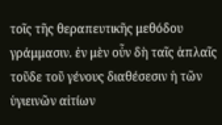τοῖς τῆς θεραπευτικῆς μεθόδου γράμμασιν. ἐν μὲν οὖν δὴ ταῖς ἁπλαῖς τοῦδε τοῦ γένους διαθέσεσιν ἡ τῶν ὑγιεινῶν αἰτίων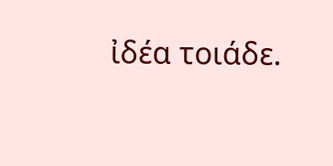ἰδέα τοιάδε.